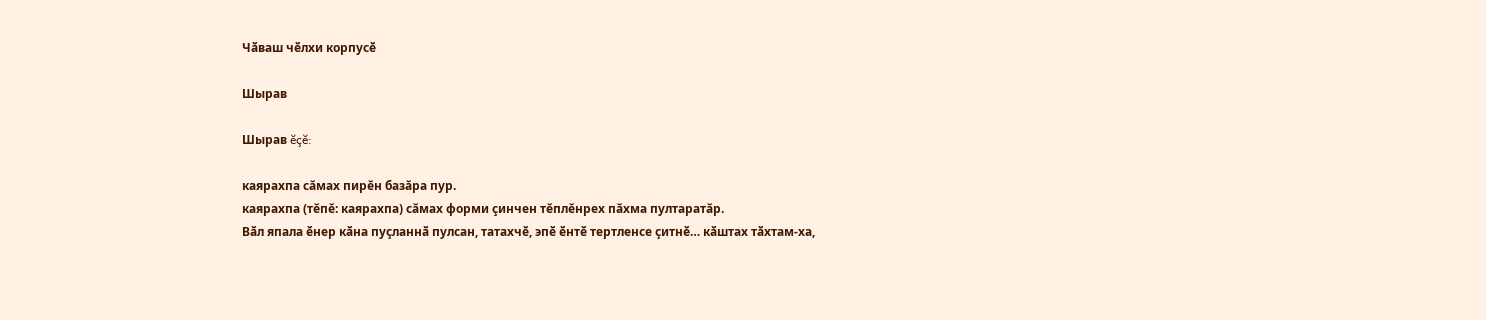Чӑваш чӗлхи корпусӗ

Шырав

Шырав ĕçĕ:

каярахпа сăмах пирĕн базăра пур.
каярахпа (тĕпĕ: каярахпа) сăмах форми çинчен тĕплĕнрех пăхма пултаратăр.
Вӑл япала ӗнер кӑна пуҫланнӑ пулсан, татахчӗ, эпӗ ӗнтӗ тертленсе ҫитнӗ… кӑштах тӑхтам-ха,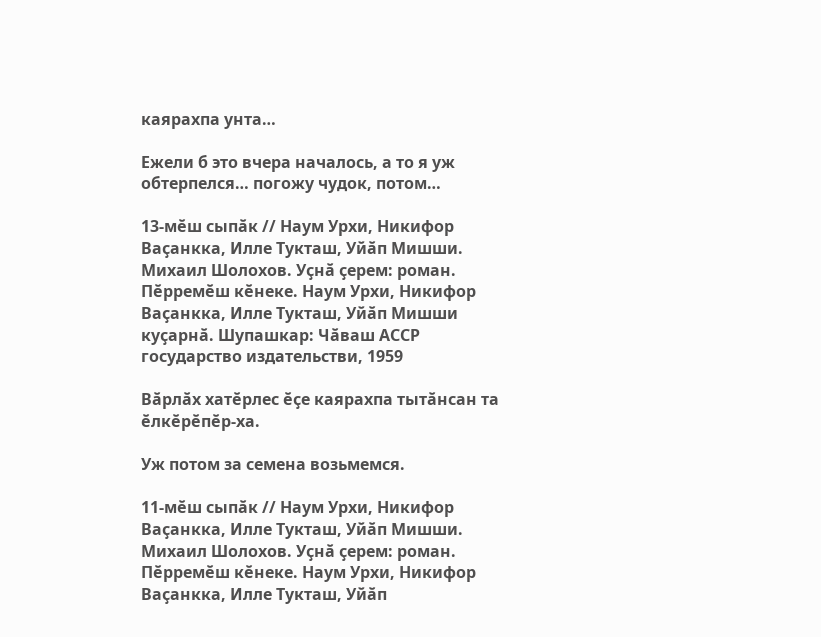каярахпа унта…

Ежели б это вчера началось, а то я уж обтерпелся… погожу чудок, потом…

13-мӗш сыпӑк // Наум Урхи, Никифор Ваҫанкка, Илле Тукташ, Уйӑп Мишши. Михаил Шолохов. Уҫнӑ ҫерем: роман. Пӗрремӗш кӗнеке. Наум Урхи, Никифор Ваҫанкка, Илле Тукташ, Уйӑп Мишши куҫарнӑ. Шупашкар: Чӑваш АССР государство издательстви, 1959

Вӑрлӑх хатӗрлес ӗҫе каярахпа тытӑнсан та ӗлкӗрӗпӗр-ха.

Уж потом за семена возьмемся.

11-мӗш сыпӑк // Наум Урхи, Никифор Ваҫанкка, Илле Тукташ, Уйӑп Мишши. Михаил Шолохов. Уҫнӑ ҫерем: роман. Пӗрремӗш кӗнеке. Наум Урхи, Никифор Ваҫанкка, Илле Тукташ, Уйӑп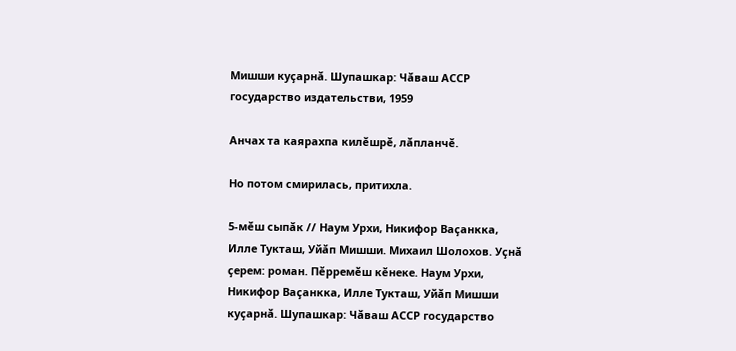Мишши куҫарнӑ. Шупашкар: Чӑваш АССР государство издательстви, 1959

Анчах та каярахпа килӗшрӗ, лӑпланчӗ.

Но потом смирилась, притихла.

5-мӗш сыпӑк // Наум Урхи, Никифор Ваҫанкка, Илле Тукташ, Уйӑп Мишши. Михаил Шолохов. Уҫнӑ ҫерем: роман. Пӗрремӗш кӗнеке. Наум Урхи, Никифор Ваҫанкка, Илле Тукташ, Уйӑп Мишши куҫарнӑ. Шупашкар: Чӑваш АССР государство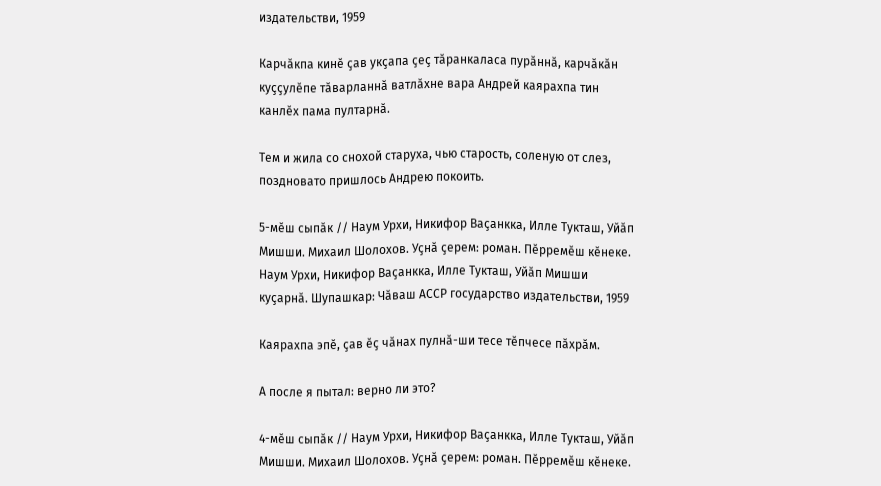издательстви, 1959

Карчӑкпа кинӗ ҫав укҫапа ҫеҫ тӑранкаласа пурӑннӑ, карчӑкӑн куҫҫулӗпе тӑварланнӑ ватлӑхне вара Андрей каярахпа тин канлӗх пама пултарнӑ.

Тем и жила со снохой старуха, чью старость, соленую от слез, поздновато пришлось Андрею покоить.

5-мӗш сыпӑк // Наум Урхи, Никифор Ваҫанкка, Илле Тукташ, Уйӑп Мишши. Михаил Шолохов. Уҫнӑ ҫерем: роман. Пӗрремӗш кӗнеке. Наум Урхи, Никифор Ваҫанкка, Илле Тукташ, Уйӑп Мишши куҫарнӑ. Шупашкар: Чӑваш АССР государство издательстви, 1959

Каярахпа эпӗ, ҫав ӗҫ чӑнах пулнӑ-ши тесе тӗпчесе пӑхрӑм.

А после я пытал: верно ли это?

4-мӗш сыпӑк // Наум Урхи, Никифор Ваҫанкка, Илле Тукташ, Уйӑп Мишши. Михаил Шолохов. Уҫнӑ ҫерем: роман. Пӗрремӗш кӗнеке.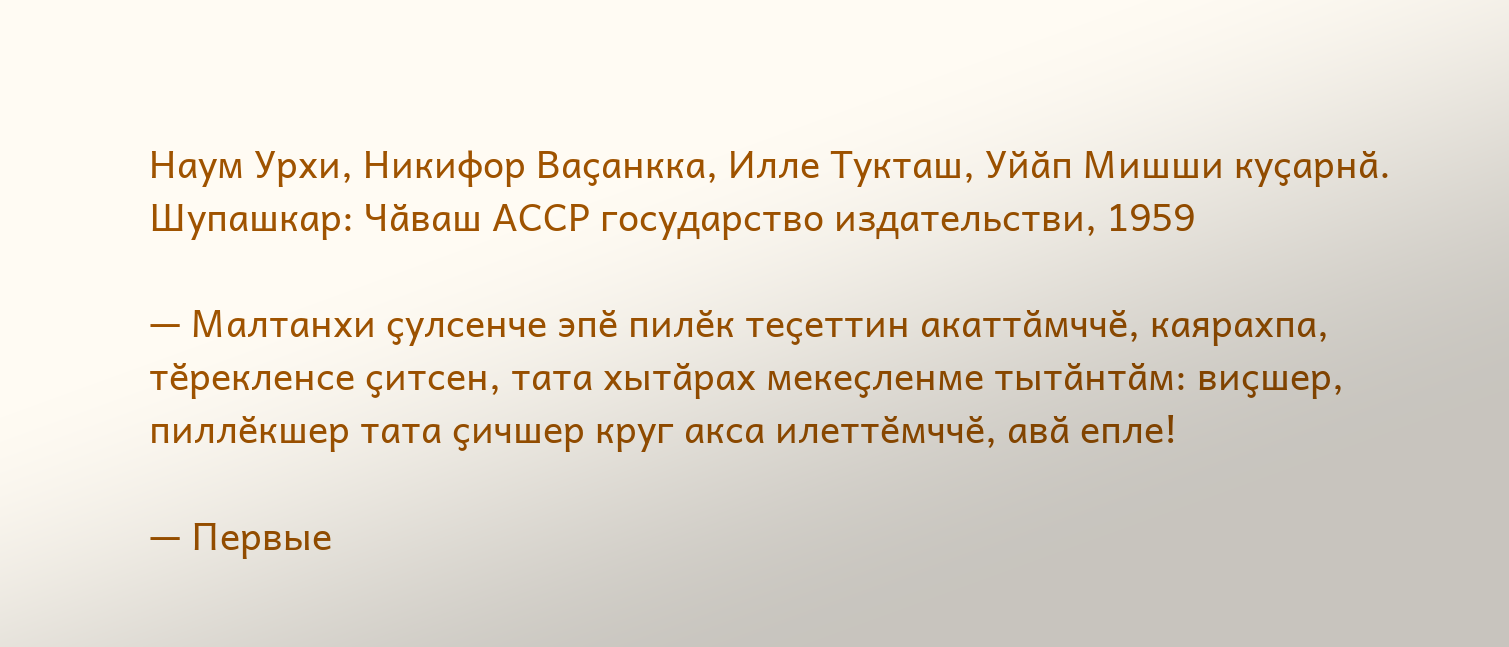Наум Урхи, Никифор Ваҫанкка, Илле Тукташ, Уйӑп Мишши куҫарнӑ. Шупашкар: Чӑваш АССР государство издательстви, 1959

— Малтанхи ҫулсенче эпӗ пилӗк теҫеттин акаттӑмччӗ, каярахпа, тӗрекленсе ҫитсен, тата хытӑрах мекеҫленме тытӑнтӑм: виҫшер, пиллӗкшер тата ҫичшер круг акса илеттӗмччӗ, авӑ епле!

— Первые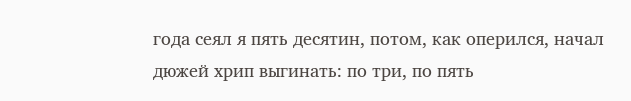года сеял я пять десятин, потом, как оперился, начал дюжей хрип выгинать: по три, по пять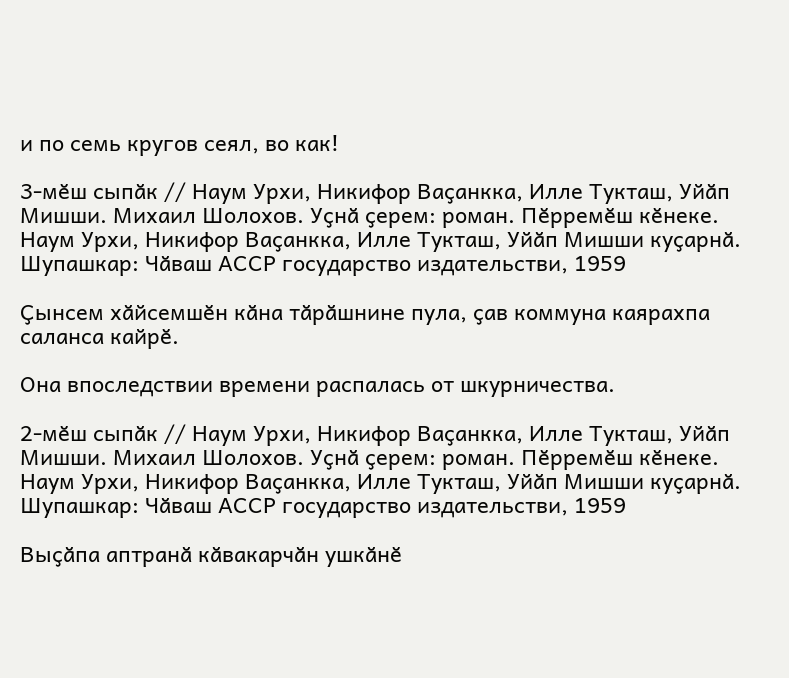и по семь кругов сеял, во как!

3-мӗш сыпӑк // Наум Урхи, Никифор Ваҫанкка, Илле Тукташ, Уйӑп Мишши. Михаил Шолохов. Уҫнӑ ҫерем: роман. Пӗрремӗш кӗнеке. Наум Урхи, Никифор Ваҫанкка, Илле Тукташ, Уйӑп Мишши куҫарнӑ. Шупашкар: Чӑваш АССР государство издательстви, 1959

Ҫынсем хӑйсемшӗн кӑна тӑрӑшнине пула, ҫав коммуна каярахпа саланса кайрӗ.

Она впоследствии времени распалась от шкурничества.

2-мӗш сыпӑк // Наум Урхи, Никифор Ваҫанкка, Илле Тукташ, Уйӑп Мишши. Михаил Шолохов. Уҫнӑ ҫерем: роман. Пӗрремӗш кӗнеке. Наум Урхи, Никифор Ваҫанкка, Илле Тукташ, Уйӑп Мишши куҫарнӑ. Шупашкар: Чӑваш АССР государство издательстви, 1959

Выҫӑпа аптранӑ кӑвакарчӑн ушкӑнӗ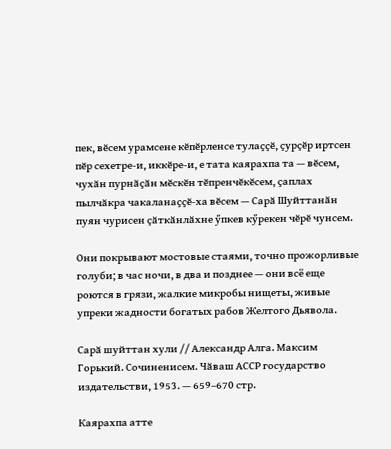пек, вӗсем урамсене кӗпӗрленсе тулаҫҫӗ, ҫурҫӗр иртсен пӗр сехетре-и, иккӗре-и, е тата каярахпа та — вӗсем, чухӑн пурнӑҫӑн мӗскӗн тӗпренчӗкӗсем, ҫаплах пылчӑкра чакаланаҫҫӗ-ха вӗсем — Сарӑ Шуйттанӑн пуян чурисен ҫӑткӑнлӑхне ӳпкев кӳрекен чӗрӗ чунсем.

Они покрывают мостовые стаями, точно прожорливые голуби; в час ночи, в два и позднее — они всё еще роются в грязи, жалкие микробы нищеты, живые упреки жадности богатых рабов Желтого Дьявола.

Сарӑ шуйттан хули // Александр Алга. Максим Горький. Сочиненисем. Чӑваш АССР государство издательстви, 1953. — 659–670 стр.

Каярахпа атте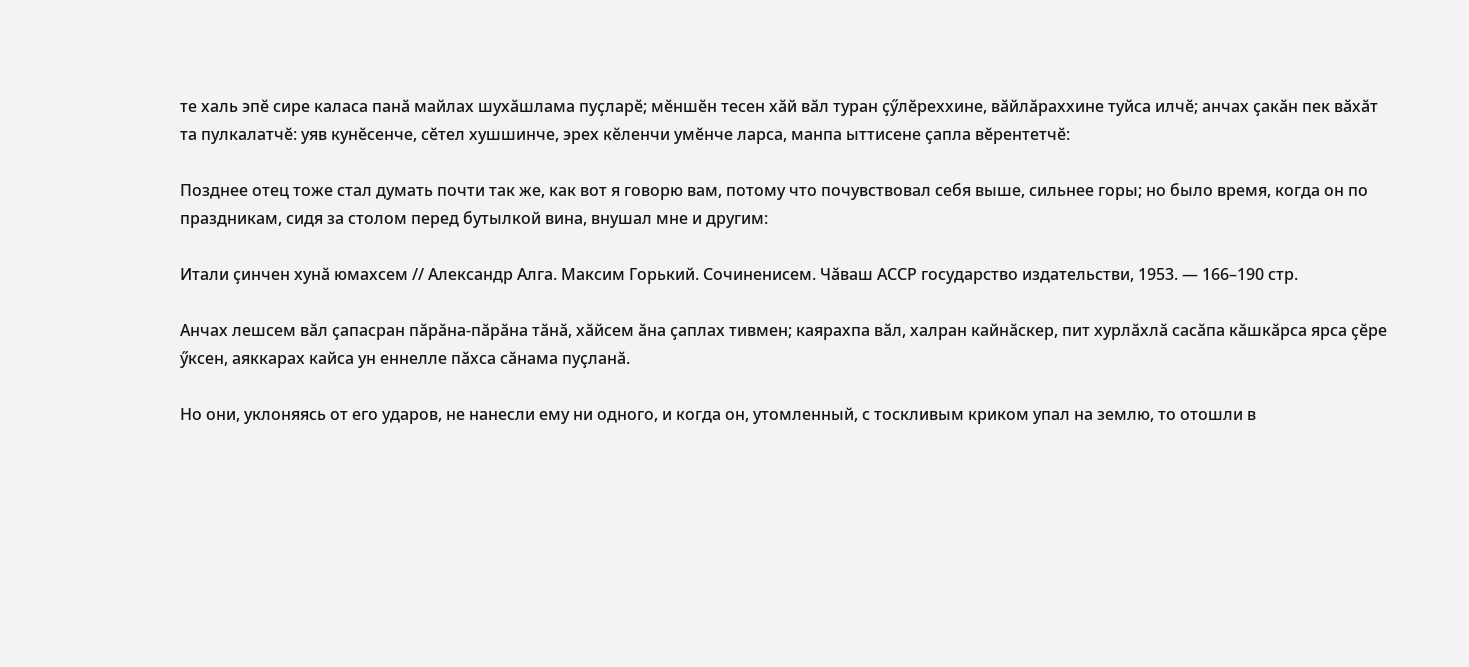те халь эпӗ сире каласа панӑ майлах шухӑшлама пуҫларӗ; мӗншӗн тесен хӑй вӑл туран ҫӳлӗреххине, вӑйлӑраххине туйса илчӗ; анчах ҫакӑн пек вӑхӑт та пулкалатчӗ: уяв кунӗсенче, сӗтел хушшинче, эрех кӗленчи умӗнче ларса, манпа ыттисене ҫапла вӗрентетчӗ:

Позднее отец тоже стал думать почти так же, как вот я говорю вам, потому что почувствовал себя выше, сильнее горы; но было время, когда он по праздникам, сидя за столом перед бутылкой вина, внушал мне и другим:

Итали ҫинчен хунӑ юмахсем // Александр Алга. Максим Горький. Сочиненисем. Чӑваш АССР государство издательстви, 1953. — 166–190 стр.

Анчах лешсем вӑл ҫапасран пӑрӑна-пӑрӑна тӑнӑ, хӑйсем ӑна ҫаплах тивмен; каярахпа вӑл, халран кайнӑскер, пит хурлӑхлӑ сасӑпа кӑшкӑрса ярса ҫӗре ӳксен, аяккарах кайса ун еннелле пӑхса сӑнама пуҫланӑ.

Но они, уклоняясь от его ударов, не нанесли ему ни одного, и когда он, утомленный, с тоскливым криком упал на землю, то отошли в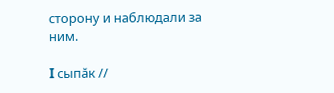сторону и наблюдали за ним.

I сыпӑк //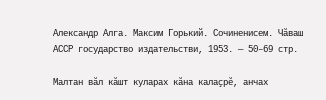Александр Алга. Максим Горький. Сочиненисем. Чӑваш АССР государство издательстви, 1953. — 50–69 стр.

Малтан вӑл кӑшт куларах кӑна калаҫрӗ, анчах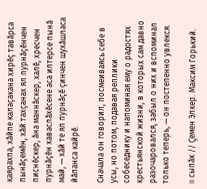каярахпа, хӑйпе калаҫакана хирӗҫ тавӑрса пынӑҫемӗн, хӑй тахҫанах ял пурнӑҫӗнчен писнӗскер, ӑна маннӑскер, халӗ, хресчен пурнӑҫӗн хаваслӑхӗсене аса илтерсе пынӑ май, — хӑй те ял пурнӑҫӗ ҫинчен шухӑшласа йӑпанса кайрӗ.

Сначала он говорил, посмеиваясь себе в усы, но потом, подавая реплики собеседнику и напоминая ему о радостях крестьянской жизни, в которых сам давно разочаровался, забыл о них и вспоминал только теперь, — он постепенно увлекся.

II сыпӑк // Ҫемен Элкер. Максим Горький.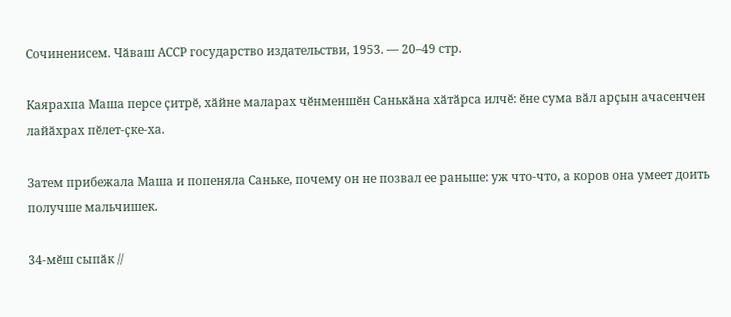Сочиненисем. Чӑваш АССР государство издательстви, 1953. — 20–49 стр.

Каярахпа Маша персе ҫитрӗ, хӑйне маларах чӗнменшӗн Санькӑна хӑтӑрса илчӗ: ӗне сума вӑл арҫын ачасенчен лайӑхрах пӗлет-ҫке-ха.

Затем прибежала Маша и попеняла Саньке, почему он не позвал ее раньше: уж что-что, а коров она умеет доить получше мальчишек.

34-мӗш сыпӑк //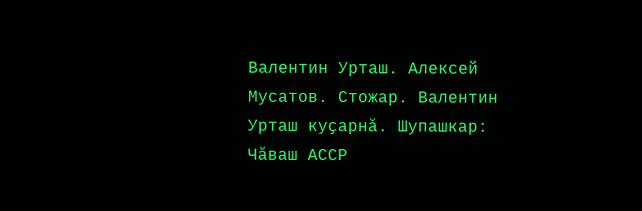Валентин Урташ. Алексей Мусатов. Стожар. Валентин Урташ куҫарнӑ. Шупашкар: Чӑваш АССР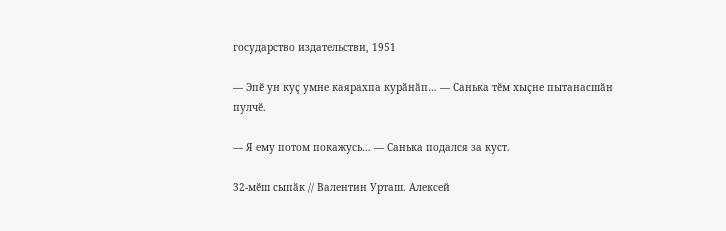государство издательстви, 1951

— Эпӗ ун куҫ умне каярахпа курӑнӑп… — Санька тӗм хыҫне пытанасшӑн пулчӗ.

— Я ему потом покажусь… — Санька подался за куст.

32-мӗш сыпӑк // Валентин Урташ. Алексей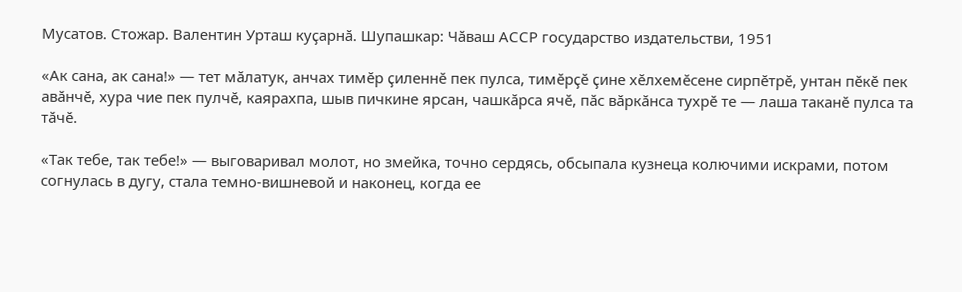Мусатов. Стожар. Валентин Урташ куҫарнӑ. Шупашкар: Чӑваш АССР государство издательстви, 1951

«Ак сана, ак сана!» — тет мӑлатук, анчах тимӗр ҫиленнӗ пек пулса, тимӗрҫӗ ҫине хӗлхемӗсене сирпӗтрӗ, унтан пӗкӗ пек авӑнчӗ, хура чие пек пулчӗ, каярахпа, шыв пичкине ярсан, чашкӑрса ячӗ, пӑс вӑркӑнса тухрӗ те — лаша таканӗ пулса та тӑчӗ.

«Так тебе, так тебе!» — выговаривал молот, но змейка, точно сердясь, обсыпала кузнеца колючими искрами, потом согнулась в дугу, стала темно-вишневой и наконец, когда ее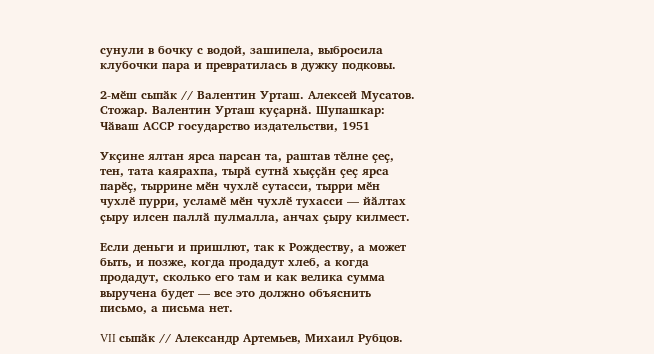сунули в бочку с водой, зашипела, выбросила клубочки пара и превратилась в дужку подковы.

2-мӗш сыпӑк // Валентин Урташ. Алексей Мусатов. Стожар. Валентин Урташ куҫарнӑ. Шупашкар: Чӑваш АССР государство издательстви, 1951

Укҫине ялтан ярса парсан та, раштав тӗлне ҫеҫ, тен, тата каярахпа, тырӑ сутнӑ хыҫҫӑн ҫеҫ ярса парӗҫ, тыррине мӗн чухлӗ сутасси, тырри мӗн чухлӗ пурри, усламӗ мӗн чухлӗ тухасси — йӑлтах ҫыру илсен паллӑ пулмалла, анчах ҫыру килмест.

Если деньги и пришлют, так к Рождеству, а может быть, и позже, когда продадут хлеб, а когда продадут, сколько его там и как велика сумма выручена будет — все это должно объяснить письмо, а письма нет.

VII сыпӑк // Александр Артемьев, Михаил Рубцов.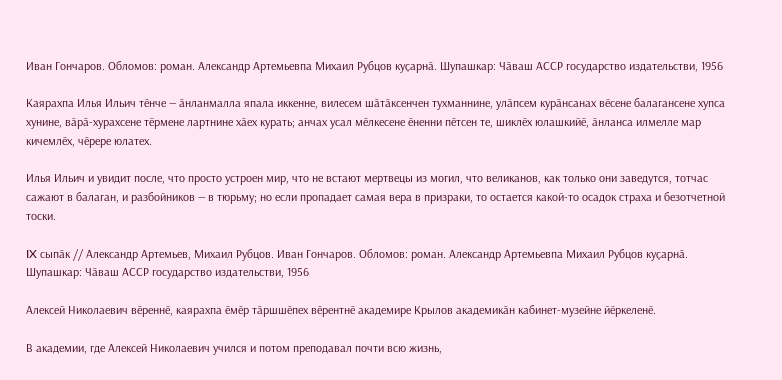Иван Гончаров. Обломов: роман. Александр Артемьевпа Михаил Рубцов куҫарнӑ. Шупашкар: Чӑваш АССР государство издательстви, 1956

Каярахпа Илья Ильич тӗнче — ӑнланмалла япала иккенне, вилесем шӑтӑксенчен тухманнине, улӑпсем курӑнсанах вӗсене балагансене хупса хунине, вӑрӑ-хурахсене тӗрмене лартнине хӑех курать; анчах усал мӗлкесене ӗненни пӗтсен те, шиклӗх юлашкийӗ, ӑнланса илмелле мар кичемлӗх, чӗрере юлатех.

Илья Ильич и увидит после, что просто устроен мир, что не встают мертвецы из могил, что великанов, как только они заведутся, тотчас сажают в балаган, и разбойников — в тюрьму; но если пропадает самая вера в призраки, то остается какой-то осадок страха и безотчетной тоски.

IX сыпӑк // Александр Артемьев, Михаил Рубцов. Иван Гончаров. Обломов: роман. Александр Артемьевпа Михаил Рубцов куҫарнӑ. Шупашкар: Чӑваш АССР государство издательстви, 1956

Алексей Николаевич вӗреннӗ, каярахпа ӗмӗр тӑршшӗпех вӗрентнӗ академире Крылов академикӑн кабинет-музейне йӗркеленӗ.

В академии, где Алексей Николаевич учился и потом преподавал почти всю жизнь,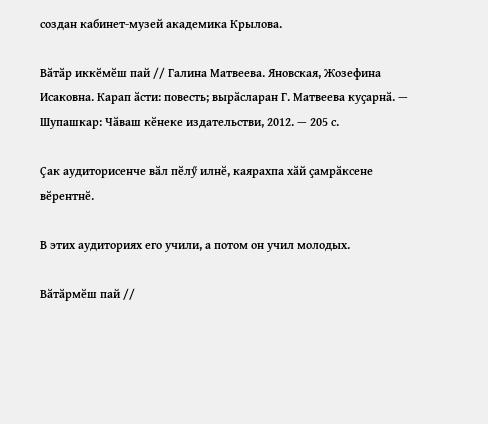создан кабинет-музей академика Крылова.

Вӑтӑр иккӗмӗш пай // Галина Матвеева. Яновская, Жозефина Исаковна. Карап ӑсти: повесть; вырӑсларан Г. Матвеева куҫарнӑ. — Шупашкар: Чӑваш кӗнеке издательстви, 2012. — 205 с.

Ҫак аудиторисенче вӑл пӗлӳ илнӗ, каярахпа хӑй ҫамрӑксене вӗрентнӗ.

В этих аудиториях его учили, а потом он учил молодых.

Вӑтӑрмӗш пай //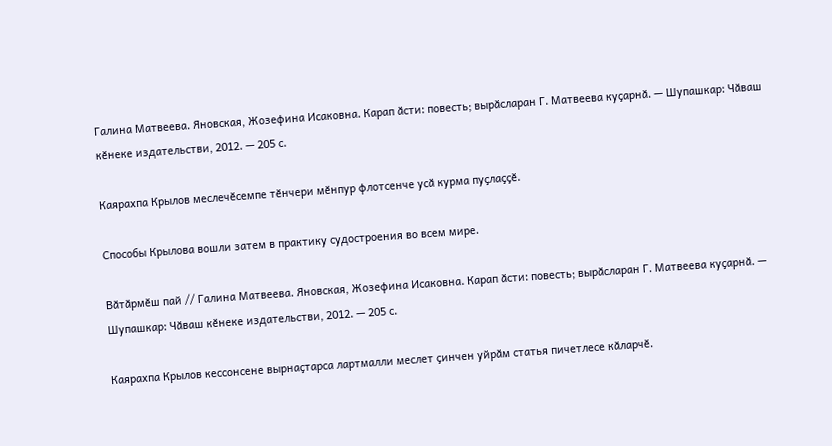Галина Матвеева. Яновская, Жозефина Исаковна. Карап ӑсти: повесть; вырӑсларан Г. Матвеева куҫарнӑ. — Шупашкар: Чӑваш кӗнеке издательстви, 2012. — 205 с.

Каярахпа Крылов меслечӗсемпе тӗнчери мӗнпур флотсенче усӑ курма пуҫлаҫҫӗ.

Способы Крылова вошли затем в практику судостроения во всем мире.

Вӑтӑрмӗш пай // Галина Матвеева. Яновская, Жозефина Исаковна. Карап ӑсти: повесть; вырӑсларан Г. Матвеева куҫарнӑ. — Шупашкар: Чӑваш кӗнеке издательстви, 2012. — 205 с.

Каярахпа Крылов кессонсене вырнаҫтарса лартмалли меслет ҫинчен уйрӑм статья пичетлесе кӑларчӗ.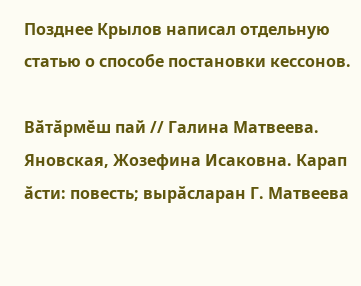Позднее Крылов написал отдельную статью о способе постановки кессонов.

Вӑтӑрмӗш пай // Галина Матвеева. Яновская, Жозефина Исаковна. Карап ӑсти: повесть; вырӑсларан Г. Матвеева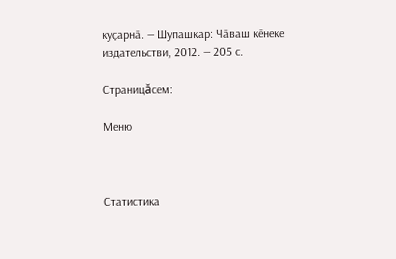куҫарнӑ. — Шупашкар: Чӑваш кӗнеке издательстви, 2012. — 205 с.

Страницăсем:

Меню



Статистика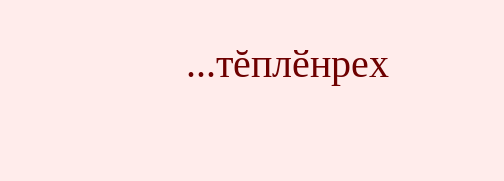...тĕплӗнрех